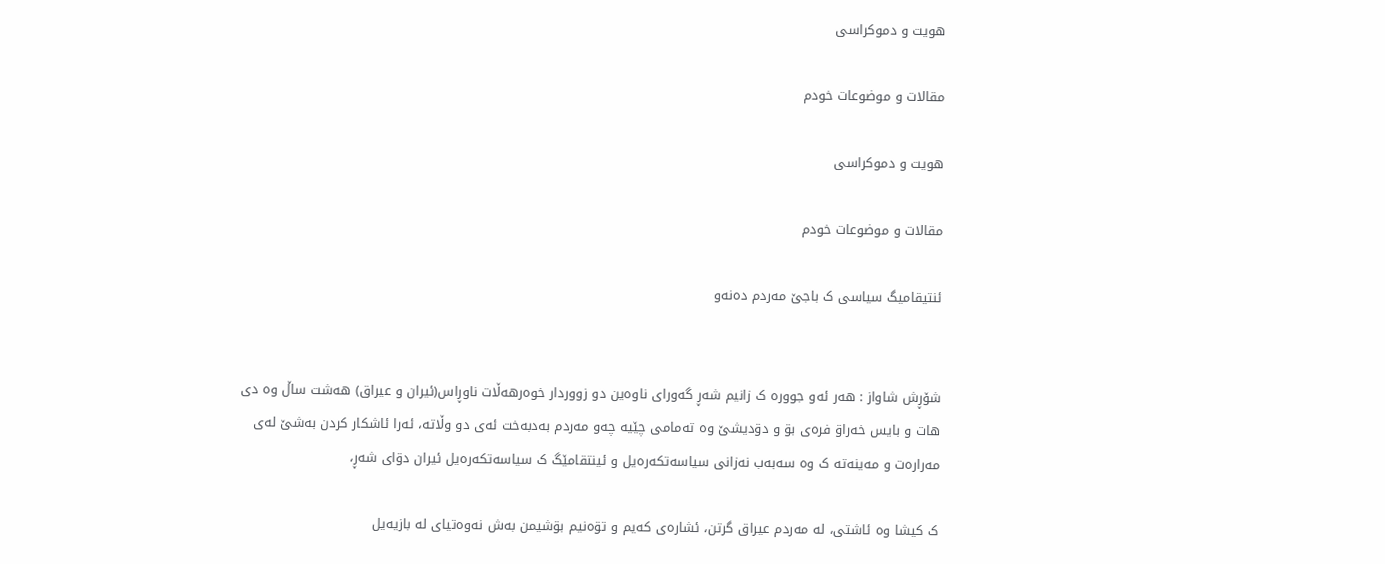هویت و دموکراسی

مقالات و موضوعات خودم

هویت و دموکراسی

مقالات و موضوعات خودم

ئنتیقامیگ سیاسی ک باجێ‌ مەردم دەنەو


شۆڕش شاواز : هەر ئەو جوورە ک زانیم شەڕ گەورای ناوەین دو زووردار خوەرهەڵات ناوڕاس(ئیران و عیراق) هەشت ساڵ وە دی هات و بایس خەراۊ فرەی بۊ و دۊدیشێ‌ وە تەمامی چێیە چەو مەردم بەدبەخت ئەی دو وڵاتە، ئەرا ئاشکار کردن بەشێ‌ لەی مەرارەت و مەینەتە ک وە سەبەب نەزانی سیاسەتکەرەیل و ئینتقامێگ ک سیاسەتکەرەیل ئیران دۊای شەڕ،

ک کیشا وە ئاشتی، لە مەردم عیراق گرتن، ئشارەی کەیم و تۊەنیم بۊشیمن بەش نەوەتیای لە بازیەیل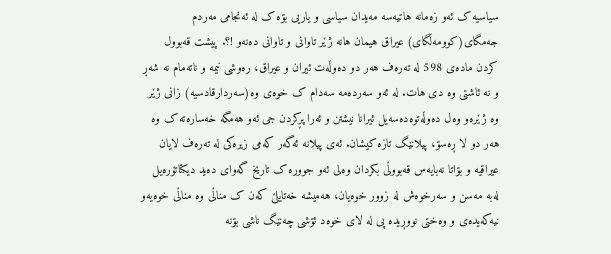سیاسیە ک ئەو زەمانە هاتیەسە مەیدان سیاسی و یاریی بۊە ک لە ئەنجامی مەردم جەمگای(کوومەڵگای) عیراق هیمان هانە ژێر تاوانی و تاوانی دەنەو !؟. پیشت قەبوول کردن مادەی 598 لە تەرەف هەر دو دەوڵەت ئیران و عیراق، رەوشی نیمە و ناتەمام نە شەڕ و نە ئاشتی وە دی هات. لە ئەو سەردەمە سەدام ک خوەی وە(سەردارقادسیە) زانی ژێر وە ژێرەو وەل دەوڵەتوەدەسەیل ئیرانا نیشتن و ئەرا پڕکردن جی ئەو هەمگە خەسارەتە ک وە هەر دو لا ڕەسۊ، پیلانێگ تازە کیشان. ئەی پیلانە ئەگەر کەمی زیرەکی لە تەرەف لایان عیراقیە و بۊاتا نەبایەس قەبووڵی بکردان وەلی ئەو جوورە ک تاریخ گەوای دەید دیکتاتۆرەیل لەبە مەسن و سەرخوەش لە زوور خوەیان، هەمیشە خەتایلێ‌ کەن ک مناڵی وە مناڵی خوەیەو نیەکەیدەی و وەختی نووڕیدە پی لە لای خوەد ئۊشی چەنێگ ناشی بۊنە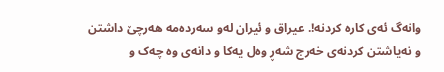وانەگ ئەی کارە کردنە!. عیراق و ئیران لەو سەردەمە هەرچێ‌ داشتن و نەیاشتن کردنەی خەرج شەڕ وەل یەکا و دانەی وە چەک و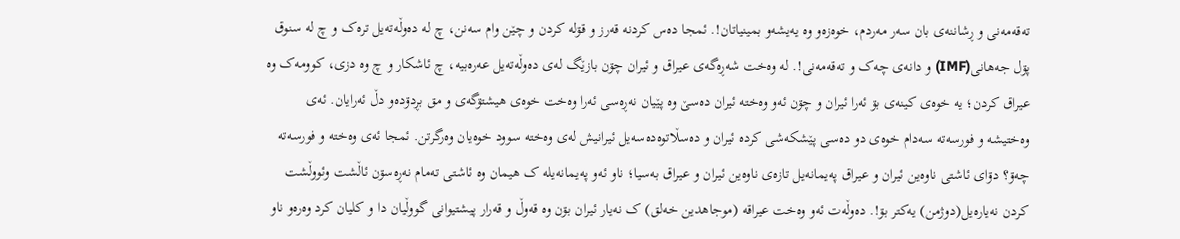تەقەمەنی و ڕشاننەی بان سەر مەردم، خوەزەو وە یەیشەو بمینیاتان!. ئمجا دەس کردنە قەرز و قۊلە کردن و چێن وام سەنن، چ لە دەوڵەتەیل ترەک و چ لە سنوق پۊل جەهانی(IMF) و دانەی چەک و تەقەمەنی!. لە وەخت شەڕەگەی عیراق و ئیران چۊن بازێگ لەی دەوڵەتەیل عەرەبیە، چ ئاشکار و چ وە دزی، کوومەک وە عیراق کردن؛ یە خوەی کینەی بۊ ئەرا ئیران و چۊن ئەو وەختە ئیران دەسێ‌ وە پێیان نەڕەسی ئەرا وەخت خوەی هیشتۊگەی و مق بڕدۊدەو دڵ ئەرایان. ئەی وەختیشە و فورسەتە سەدام خوەی دو دەسی پێشکەشی کردە ئیران و دەسڵاتوەدەسەیل ئیرانیش لەی وەختە سوود خوەیان وەرگرتن. ئمجا ئەی وەختە و فورسەتە چەۊ؟ دۊای ئاشتی ناوەین ئیران و عیراق پەیمانەیل تازەی ناوەین ئیران و عیراق بەسیا؛ ناو ئەو پەیمانەیلە ک هیمان وە ئاشتی تەمام نەڕەسۊن ئاڵشت وئووڵشت کردن نەیارەیل(دوژمن) یەکتر بۊ!. دەوڵەت ئەو وەخت عیراقە (موجاهدین خەلق) ک نەیار ئیران بۊن وە قەوڵ و قەرار پیشتیوانی گووڵیان دا و کلیان کرد وەرەو ناو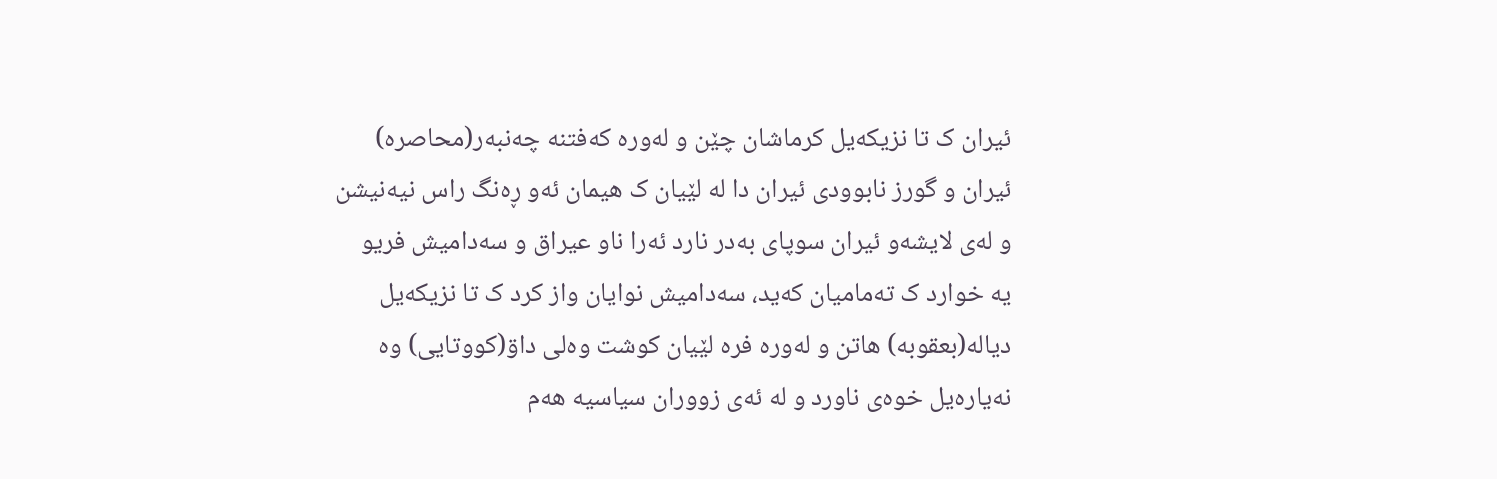ئیران ک تا نزیکەیل کرماشان چێن و لەورە کەفتنە چەنبەر(محاصرە) ئیران و گورز نابوودی ئیران دا لە لێیان ک هیمان ئەو ڕەنگ راس نیەنیشن و لەی لایشەو ئیران سوپای بەدر نارد ئەرا ناو عیراق و سەدامیش فریو یە خوارد ک تەمامیان کەید، سەدامیش نوایان واز کرد ک تا نزیکەیل دیالە(بعقوبە) هاتن و لەورە فرە لێیان کوشت وەلی داۊ(کووتایی) وە نەیارەیل خوەی ناورد و لە ئەی زووران سیاسیە هەم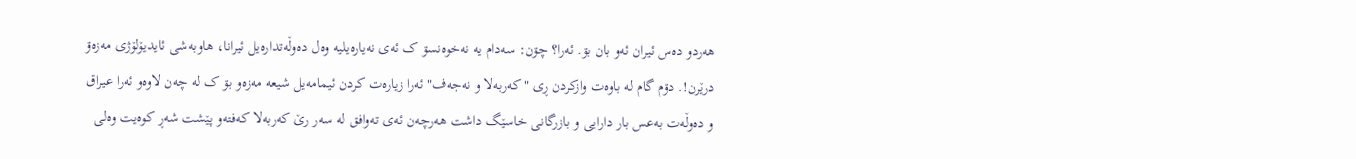هەردو دەس ئیران ئەو بان بۊ. ئەرا؟ چۊن: سەدام یە نەخوەنسۊ ک ئەی نەیارەیلیە وەل دەوڵەتدارەیل ئیرانا، هاوبەشی ئایدیۆلۆژی مەزەۊ درێرن!. دۊم گام لە باوەت وازکردن ڕی "کەربەلا و نەجەف" ئەرا زیارەت کردن ئیمامەیل شیعە مەزەو بۊ ک لە چەن لاوەو ئەرا عیراق و دەوڵەت بەعس بار دارایی و بازرگانی خاسێگ داشت هەرچەن ئەی تەوافق لە سەر رێ‌ کەربەلا کەفتەو پێشت شەڕ کوەیت وەلی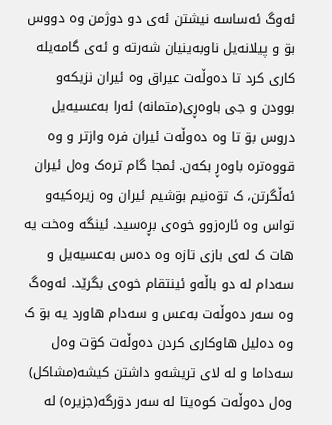ئەوگ ئەساسە نیشتن ئەی دو دوژمن وە دووس بۊ و پیلانەیل ناوبەینیان شەرتە و ئەی گامەیلە کاری کرد تا دەوڵەت عیراق وە ئیران نزیکەو بوودن و جی باوەڕی(متمانە) ئەرا بەعسیەیل دروس بۊ تا وە دەوڵەت ئیران فرە وازتر و وە قووەترە باوەڕ بکەن. ئمجا گام ترەک وەل ئیران ئەڵگرتن، ک تۊەنیم بۊشیم ئیران وە زیرەکیەو تواس وە ئارەزوو خوەی بڕەسید. ئینگە وەخت یە هات ک لەی بازی تازە وە دەس بەعسیەیل و سەدام لە دو باڵەو ئینتقام خوەی بگرێد. ئەوەگ وە سەر دەوڵەت بەعس و سەدام هاورد یە بۊ ک وە دەلیل هاوکاری کردن دەوڵەت کۊت وەل سەداما و لە لای تریشەو داشتن کیشە(مشاکل) وەل دەوڵەت کوەیتا لە سەر دۊرگە(جزیرە) لە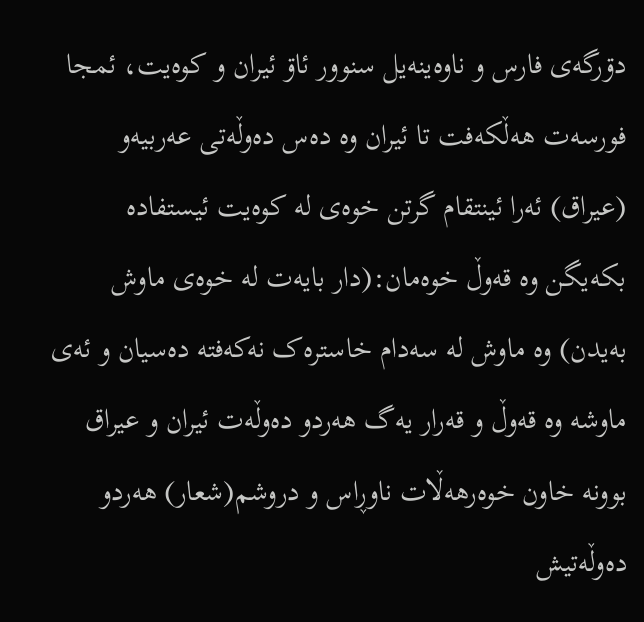دۊرگەی فارس و ناوەینەیل سنوور ئاۊ ئیران و کوەیت، ئمجا فورسەت هەڵکەفت تا ئیران وە دەس دەوڵەتی عەربیەو (عیراق) ئەرا ئینتقام گرتن خوەی لە کوەیت ئیستفادە بکەیگن وە قەوڵ خوەمان:(دار بایەت لە خوەی ماوش بەیدن) وە ماوش لە سەدام خاسترەک نەکەفتە دەسیان و ئەی ماوشە وە قەوڵ و قەرار یەگ هەردو دەوڵەت ئیران و عیراق بوونە خاون خوەرهەڵات ناوڕاس و دروشم(شعار) هەردو دەوڵەتیش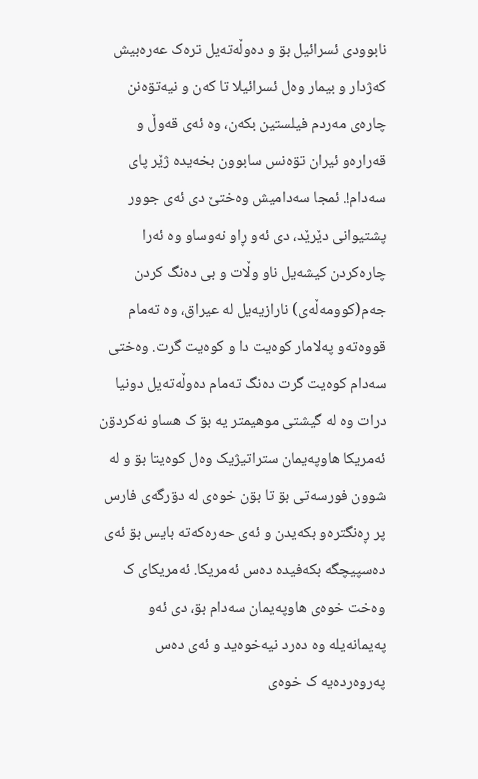نابوودی ئسرائیل بۊ و دەوڵەتەیل ترەک عەرەبیش کەژدار و بیمار وەل ئسرائیلا تا کەن و نیەتۊەنن چارەی مەردم فیلستین بکەن، وە ئەی قەوڵ و قەرارەو ئیران تۊەنس سابوون بخەیدە ژێر پای سەدام!. ئمجا سەدامیش وەختێ‌ دی ئەی جوور پشتیوانی دێرێد، دی ئەو ڕاو نەوساو وە ئەرا چارەکردن کیشەیل ناو وڵات و بی دەنگ کردن جەم(کوومەڵەی) نارازیەیل لە عیراق، وە تەمام قووەتەو پەلامار کوەیت دا و کوەیت گرت. وەختی سەدام کوەیت گرت دەنگ تەمام دەوڵەتەیل دونیا درات وە لە گیشتی موهیمتر یە بۊ ک هساو نەکردۊن ئەمریکا هاوپەیمان ستراتیژیک وەل کوەیتا بۊ و لە شوون فورسەتی بۊ تا بۊن خوەی لە دۊرگەی فارس پر ڕەنگترەو بکەیدن و ئەی حەرەکەتە بایس بۊ ئەی دەسپیچگە بکەفیدە دەس ئەمریکا. ئەمریکای ک وەخت خوەی هاوپەیمان سەدام بۊ، دی ئەو پەیمانەیلە وە دەرد نیەخوەید و ئەی دەس پەروەردەیە ک خوەی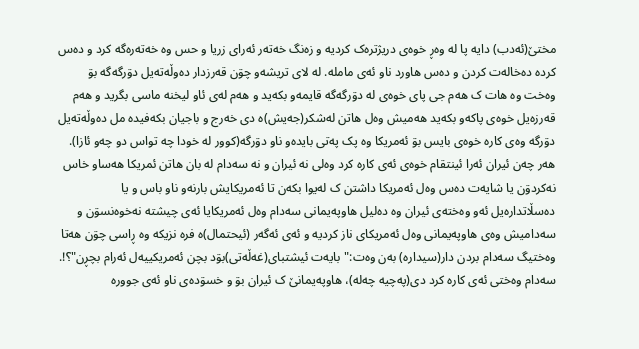مختێ‌(ئەدب) دایە پا لە وەڕ خوەی دریژترەک کردیە و زەنگ خەتەر ئەرای زریا و حس وە خەتەرەگە کرد و دەس کردە دەخالەت کردن و دەس هاورد ناو ئەی ماملە. لە لای تریشەو چۊن قەرزدار دەوڵەتەیل دۊرگەگە بۊ وەخت وە هات ک هەم جی پای خوەی لە دۊرگەگە قایمەو بکەید و هەم لەی ئاو لیخنە ماسی بگرید و هەم قەرزەیل خوەی پاکەو بکەید هەمیش وەل هاتن لەشکر(جەیش)ە دی خەرج و باجیان بکەفیدە مل دەوڵەتەیل دۊرگە وەی کارە خوەی بایس بۊ ئەمریکا وە پک پەتی بایدەو ناو دۊرگە(کوور لە خودا چە تواس دو چەو ئازا). هەر چەن ئیران ئەرا ئینتقام خوەی ئەی کارە کرد وەلی نە ئیران و نە سەدام لە بان هاتن ئمریکا هەساو خاس نەکردۊن یا شایەت دەس وەل ئەمریکا داشتن ک لەیوا بکەن تا ئەمریکایش بارنەو ناو باس و یا دەسڵاتدارەیل ئەو وەختەی ئیران وە دەلیل هاوپەیمانی سەدام وەل ئەمریکایا ئەی چیشتە نەخوەنسۊن و سەدامیش وەی هاوپەیمانی وەل ئەمریکای ناز کردیە و ئەی ئەگەر (ئیحتمال)ە فرە نزیکە وە ڕاسی چۊن هەتا وەختیگ سەدام بردن دار(سیدارە) بەن وەت:"بایەت ئیشتبای(غەڵەتی)بۊد بچن ئەمریکییەل ئەرام بچڕن"؟!. سەدام وەختی ئەی کارە کرد دی(پەچیە چەلە)، هاوپەیمانێ‌ ک ئیران بۊ و خسۊدەی ناو ئەی جوورە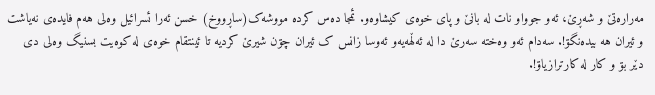مەرارەتێ‌ و شەڕێ‌، ئەو جوواو نات لە بانێ‌ و پای خوەی کیشاوەو. ئمجا دەس کردە مووشەک(ساڕووخ) خسن ئەرا ئسرائیل وەلی هەم فایدەی نەیاشت و ئیران هە بیدەنگۊ!. سەدام ئەو وەختە سەرێ‌ دا لە ئەڵهەیەو ئەوسا زانس ک ئیران چۊن شیرێ‌ کردیە تا ئینتقام خوەی لە کوەیت بسنیگ وەلی دی دێر بۊ و کار لە کارترازیاۊ!.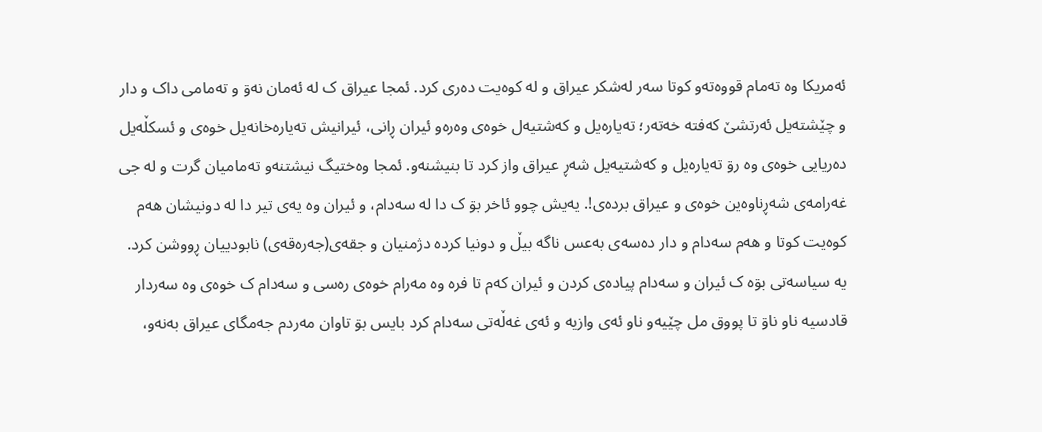ئەمریکا وە تەمام قووەتەو کوتا سەر لەشکر عیراق و لە کوەیت دەری کرد. ئمجا عیراق ک لە ئەمان نەۊ و تەمامی داک و دار و چێشتەیل ئەرتشێ‌ کەفتە خەتەر؛ تەیارەیل و کەشتیەل خوەی وەرەو ئیران ڕانی، ئیرانیش تەیارەخانەیل خوەی و ئسکڵەیل دەریایی خوەی وە رۊ تەیارەیل و کەشتیەیل شەڕ عیراق واز کرد تا بنیشنەو. ئمجا وەختیگ نیشتنەو تەمامیان گرت و لە جی غەرامەی شەڕناوەین خوەی و عیراق بردەی!. یەیش چوو ئاخر بۊ ک دا لە سەدام، و ئیران وە یەی تیر دا لە دونیشان هەم کوەیت کوتا و هەم سەدام و دار دەسەی بەعس ناگە بیڵ و دونیا کردە دژمنیان و جقەی(جەرەقەی) نابودییان ڕووشن کرد. یە سیاسەتی بۊە ک ئیران و سەدام پیادەی کردن و ئیران کەم تا فرە وە مەرام خوەی رەسی و سەدام ک خوەی وە سەردار قادسیە ناو ناۊ تا پووق مل چێیەو ناو ئەی وازیە و ئەی غەڵەتی سەدام کرد بایس بۊ تاوان مەردم جەمگای عیراق بەنەو،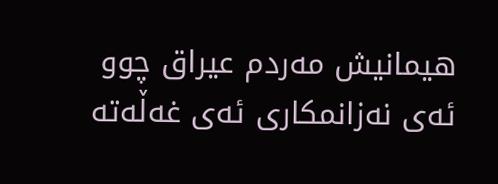هیمانیش مەردم عیراق چوو ئەی نەزانمکاری ئەی غەڵەتە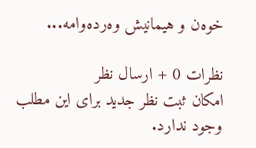خوەن و هیمانیش وەردەوامە...

نظرات 0 + ارسال نظر
امکان ثبت نظر جدید برای این مطلب وجود ندارد.